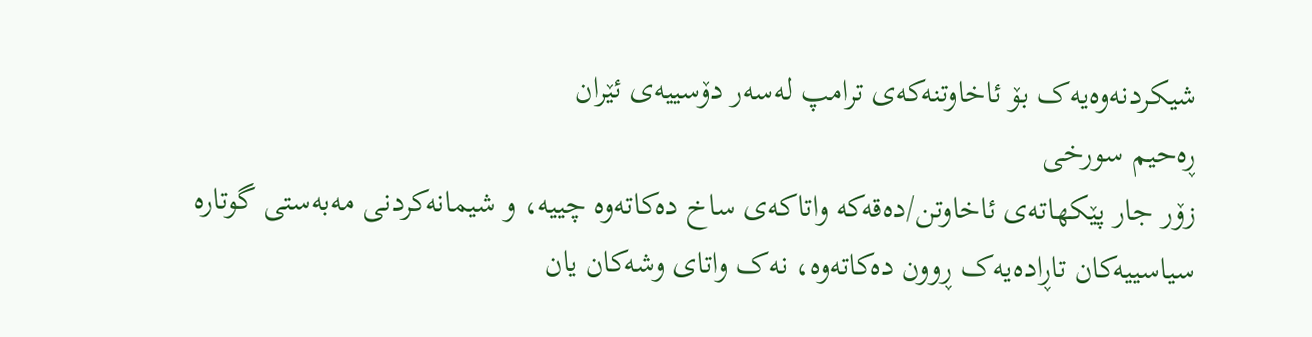شیکردنەوەیەک بۆ ئاخاوتنەکەی ترامپ لەسەر دۆسییەی ئێران
ڕەحیم سورخی
زۆر جار پێکھاتەی ئاخاوتن/دەقەکە واتاکەی ساخ دەکاتەوە چییە، و شیمانەکردنی مەبەستی گوتارە سیاسییەکان تاڕادەیەک ڕوون دەکاتەوە، نەک واتای وشەکان یان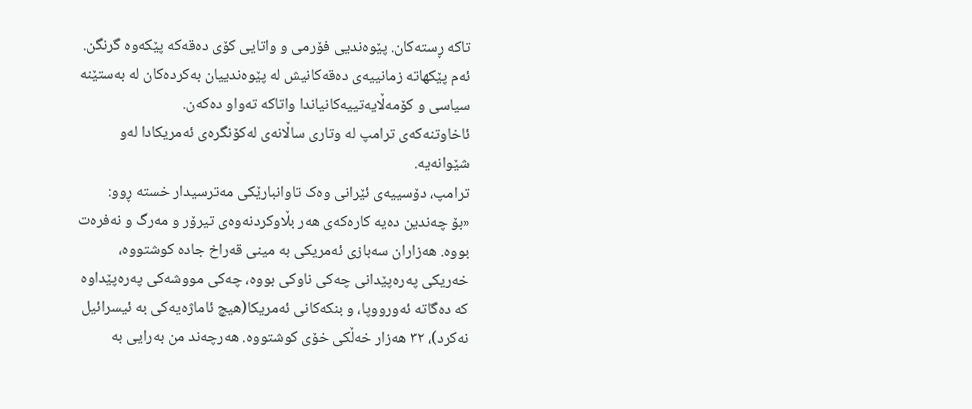تاکە ڕستەکان. پێوەندیی فۆرمی و واتایی کۆی دەقەکە پێکەوە گرنگن. ئەم پێکھاتە زمانییەی دەقەکانیش لە پێوەندییان بەکردەکان لە بەستێنە سیاسی و کۆمەڵایەتییەکانیاندا واتاکە تەواو دەکەن.
ئاخاوتنەکەی ترامپ لە وتاری ساڵانەی لەکۆنگرەی ئەمریکادا لەو شێوانەیە.
ترامپ، دۆسییەی ئێرانی وەک تاوانبارێکی مەترسیدار خستە ڕوو:
«بۆ چەندین دەیە کارەکەی ھەر بڵاوکردنەوەی تیرۆر و مەرگ و نەفرەت بووە. ھەزاران سەبازی ئەمریکی بە مینی قەراخ جادە کوشتووە، خەریکی پەرەپێدانی چەکی ناوکی بووە، چەکی مووشەکی پەرەپێداوە کە دەگاتە ئەورووپا، و بنکەکانی ئەمریکا(ھیچ ئاماژەیەکی بە ئیسرائیل نەکرد)، ٣٢ ھەزار خەڵکی خۆی کوشتووە. ھەرچەند من بەرایی بە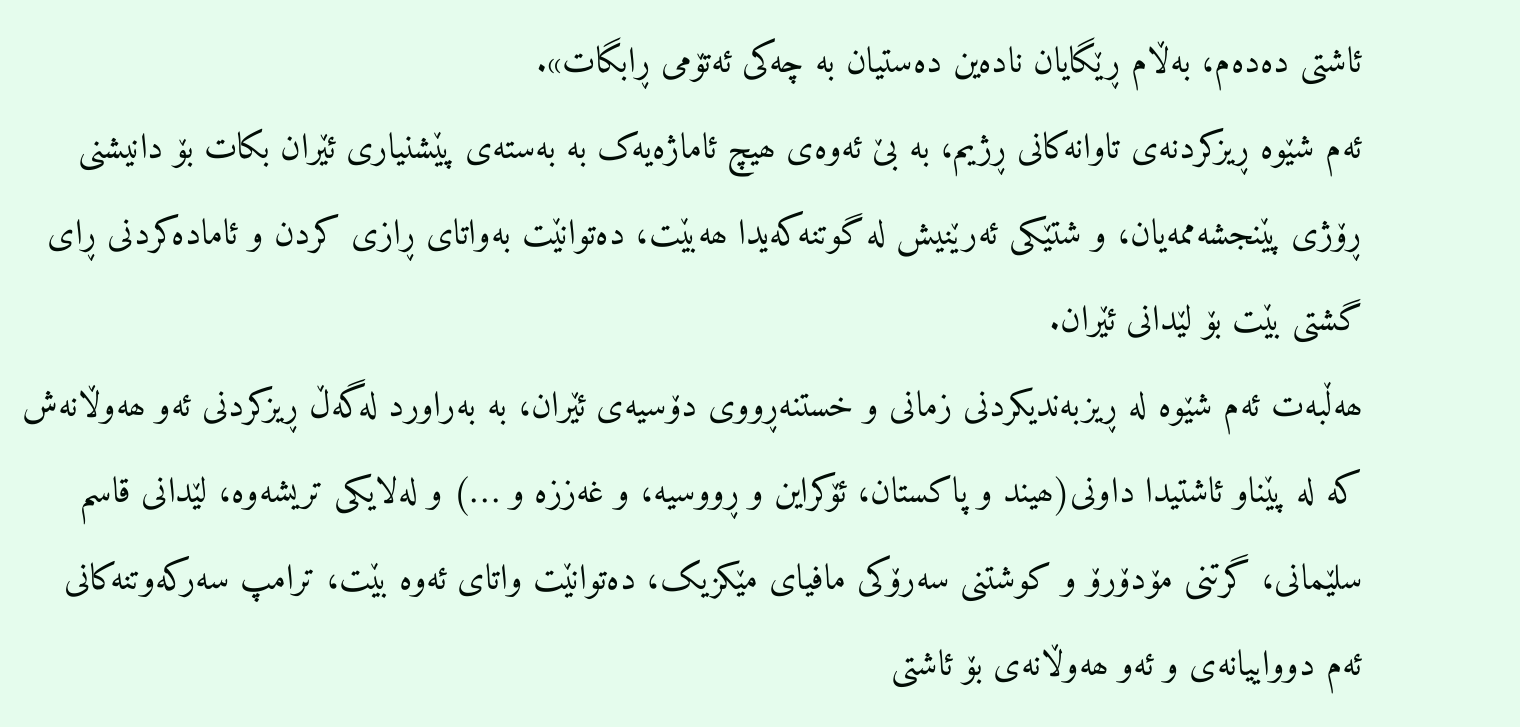ئاشتی دەدەم، بەڵام ڕێگایان نادەین دەستیان بە چەکی ئەتۆمی ڕابگات».
ئەم شێوە ڕیزکردنەی تاوانەکانی ڕژیم، بە بێ ئەوەی ھیچ ئاماژەیەک بە بەستەی پێشنیاری ئێران بکات بۆ دانیشنی ڕۆژی پێنجشەممەیان، و شتێکی ئەرێنیش لە گوتنەکەیدا ھەبێت، دەتوانێت بەواتای ڕازی کردن و ئامادەکردنی ڕای گشتی بێت بۆ لێدانی ئێران.
ھەڵبەت ئەم شێوە لە ڕیزبەندیکردنی زمانی و خستنەڕووی دۆسیەی ئێران، بە بەراورد لەگەڵ ڕیزکردنی ئەو ھەوڵانەش کە لە پێناو ئاشتیدا داونی(ھیند و پاکستان، ئۆکراین و ڕووسیە، و غەززە و …) و لەلایکی تریشەوە، لێدانی قاسم سلێمانی، گرتنی مۆدۆرۆ و کوشتنی سەرۆکی مافیای مێکزیک، دەتوانێت واتای ئەوە بێت، ترامپ سەرکەوتنەکانی ئەم دوواییانەی و ئەو ھەوڵانەی بۆ ئاشتی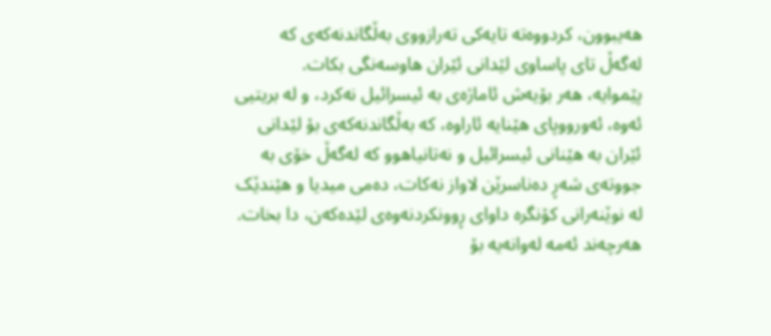ھەیبوون، کردووەتە تایەکی تەرازووی بەڵگاندنەکەی کە لەگەڵ تای پاساوی لێدانی ئێران ھاوسەنگی بکات.
پێموایە، ھەر بۆیەش ئاماژەی بە ئیسرائیل نەکرد، و لە بریتیی ئەوە، ئەورووپای ھێنایە ئاراوە، کە بەڵگاندنەکەی بۆ لێدانی ئێران بە ھێنانی ئیسرائیل و نەتانیاھوو کە لەگەڵ خۆی بە جووتەی شەڕ دەناسرێن لاواز نەکات، دەمی میدیا و ھێندێک لە نوێنەرانی کۆنگرە داوای ڕوونکردنەوەی لێدەکەن، دا بخات.
ھەرچەند ئەمە لەوانەیە بۆ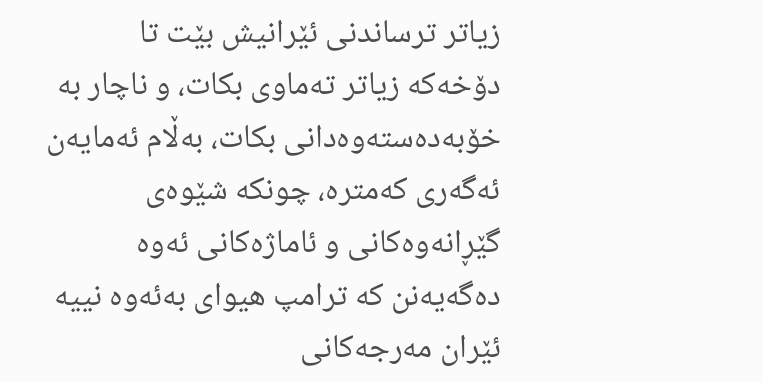زیاتر ترساندنی ئێرانیش بێت تا دۆخەکە زیاتر تەماوی بکات، و ناچار بە خۆبەدەستەوەدانی بکات، بەڵام ئەمایەن ئەگەری کەمترە، چونکە شێوەی گێڕانەوەکانی و ئاماژەکانی ئەوە دەگەیەنن کە ترامپ ھیوای بەئەوە نییە ئێران مەرجەکانی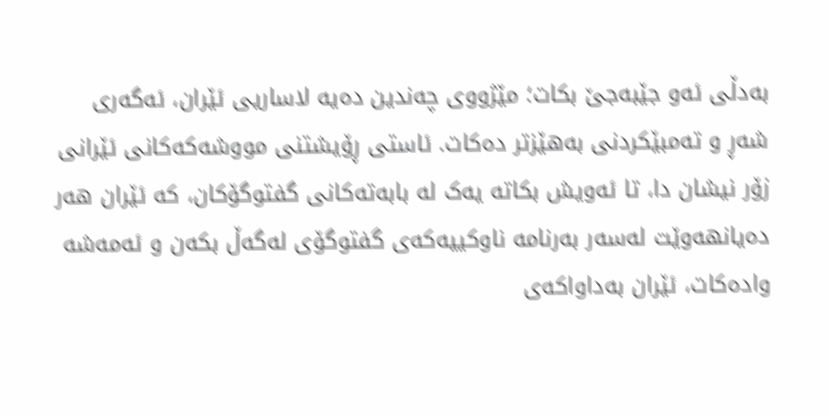بەدڵی ئەو جێبەجێ بکات؛ مێژووی چەندین دەیە لاساریی ئێران، ئەگەری شەڕ و تەمبێکردنی بەھێزتر دەکات. ئاستی ڕۆیشتنی مووشەکەکانی ئێرانی زۆر نیشان دا، تا ئەویش بکاتە یەک لە بابەتەکانی گفتوگۆکان، کە ئێران ھەر دەیانھەوێت لەسەر بەرنامە ناوکییەکەی گفتوگۆی لەگەڵ بکەن و ئەمەشە وادەکات، ئێران بەداواکەی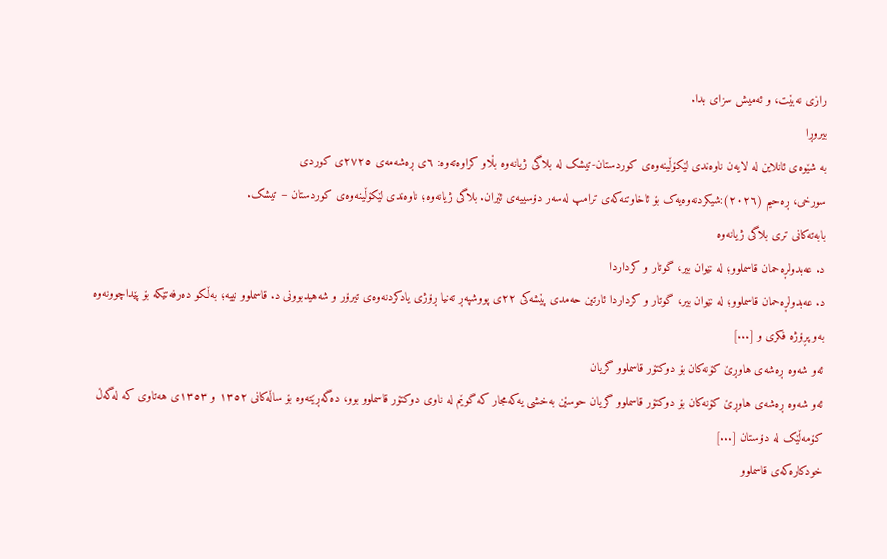رازی نەبێت، و ئەمیش سزای بدا.
بیروڕا
بە شێوەی ئانلاین لە لایەن ناوەندی لێکۆڵینەوەی کوردستان-تیشک لە بلاگی ژیانەوە بڵاو کراوەتەوە: ٦ی ڕەشەمەی ٢٧٢٥ی کوردی
سورخی، ڕەحیم (٢٠٢٦):شیکردنەوەیەک بۆ ئاخاوتنەکەی ترامپ لەسەر دۆسییەی ئێران. بلاگی ژیانەوە؛ ناوەندی لێکۆڵینەوەی کوردستان – تیشک.
بابەتەکانی تری بلاگی ژیانەوە
د. عەبدولڕەحمان قاسملوو؛ لە نێوان بیر، گوتار و کرداردا
د. عەبدولڕەحمان قاسملوو؛ لە نێوان بیر، گوتار و کرداردا ئارتین حەمدی پێشەکی ٢٢ی پووشپەڕ تەنیا ڕۆژی یادکردنەوەی تیرۆر و شەهیدبوونی د. قاسملوو نییە؛ بەڵکو دەرفەتێکە بۆ پێداچوونەوە بەو پڕۆژە فکری و [...]
ئەو شەوە ڕەشەی هاوڕێ کۆنەکان بۆ دوکتۆر قاسملوو گریان
ئەو شەوە ڕەشەی هاوڕێ کۆنەکان بۆ دوکتۆر قاسملوو گریان حوسێن بەخشی یەکەمجار کە گوێم لە ناوی دوکتۆر قاسملوو بوو، دەگەڕێتەوە بۆ ساڵەکانی ١٣٥٢ و ١٣٥٣ی هەتاوی کە لەگەڵ کۆمەڵێک لە دۆستان [...]
خودکارەکەی قاسملوو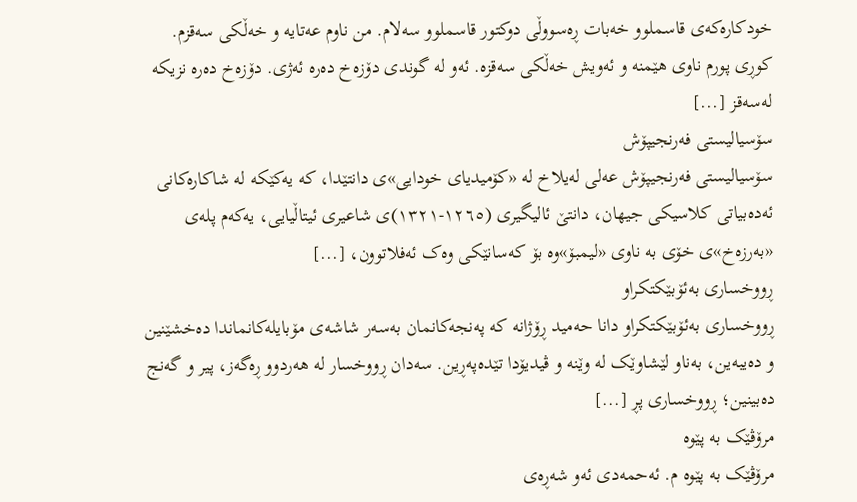خودکارەکەی قاسملوو خەبات ڕەسووڵی دوکتور قاسملوو سەلام. من ناوم عەتایە و خەڵکی سەقزم. کوڕی پورم ناوی هێمنە و ئەویش خەڵکی سەقزە. ئەو لە گوندی دۆزەخ دەرە ئەژی. دۆزەخ دەرە نزیکە لەسەقز [...]
سۆسیالیستی فەرنجیپۆش
سۆسیالیستی فەرنجیپۆش عەلی لەیلاخ لە «کۆمیدیای خودایی»ی دانتێدا، کە یەکێکە لە شاکارەکانی ئەدەبیاتی کلاسیکی جیهان، دانتێ ئالیگیری (١٢٦٥-١٣٢١)ی شاعیری ئیتاڵیایی، یەکەم پلەی «بەرزەخ»ی خۆی بە ناوی «لیمبۆ»وە بۆ کەسانێکی وەک ئەفلاتوون، [...]
ڕووخساری بەئۆبێکتکراو
ڕووخساری بەئۆبێکتکراو دانا حەمید ڕۆژانە کە پەنجەکانمان بەسەر شاشەی مۆبایلەکانماندا دەخشێنین و دەیبەین، بەناو لێشاوێک لە وێنە و ڤیدیۆدا تێدەپەڕین. سەدان ڕووخسار لە هەردوو ڕەگەز، پیر و گەنج دەبینین؛ ڕووخساری پڕ [...]
مرۆڤێک بە پێوە
مرۆڤێک بە پێوە م. ئەحمەدی ئەو شەڕەی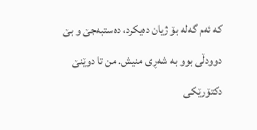کە ئەم گەلە بۆ ژیان دەیکرد، دەستبەجێ و بێ دوودڵی بوو بە شەڕی منیش. من تا دوێنێ دکتۆرێکی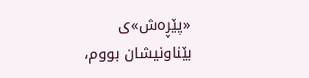«پێڕەش»ی بێناونیشان بووم،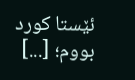ئێستا کورد بووم؛ [...]